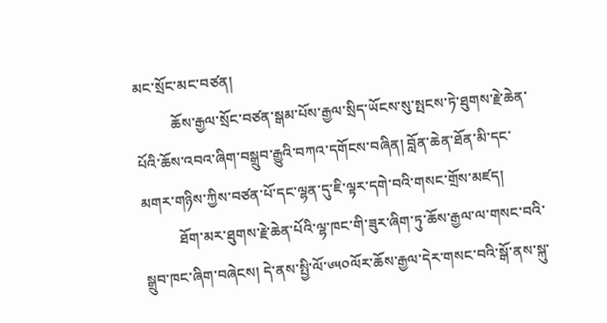མང་སྲོང་མང་བཙན།
          ཆོས་རྒྱལ་སྲོང་བཙན་སྒམ་པོས་རྒྱལ་སྲིད་ཡོངས་སུ་སྤངས་ཏེ་ཐུགས་རྗེ་ཆེན་པོའི་ཆོས་འབའ་ཞིག་བསྒྲུབ་རྒྱུའི་བཀའ་དགོངས་བཞིན། བློན་ཆེན་ཐོན་མི་དང་མགར་གཉིས་ཀྱིས་བཙན་པོ་དང་ལྷན་དུ་ཇི་ལྟར་དགེ་བའི་གསང་གྲོས་མཛད།
          ཐོག་མར་ཐུགས་རྗེ་ཆེན་པོའི་ལྷ་ཁང་གི་ཟུར་ཞིག་ཏུ་ཆོས་རྒྱལ་ལ་གསང་བའི་སྒྲུབ་ཁང་ཞིག་བཞེངས། དེ་ནས་སྤྱི་ལོ་༦༥༠ལོར་ཆོས་རྒྱལ་དེར་གསང་བའི་སྒོ་ནས་སྐུ་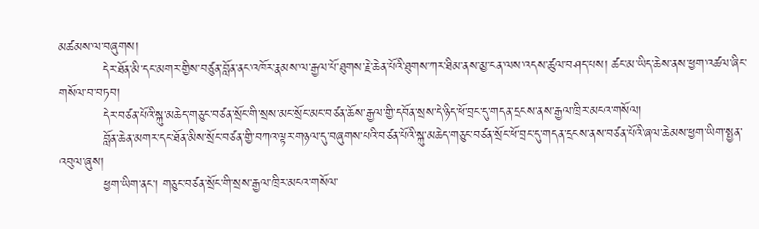མཚམས་ལ་བཞུགས།
          དེར་ཐོན་མི་དང་མགར་གྱིས་བཙུན་བློན་ནང་འཁོར་རྣམས་ལ་རྒྱལ་པོ་ཐུགས་རྗེ་ཆེན་པོའི་ཐུགས་ཀར་ཐིམ་ནས་མྱ་ངན་ལས་འདས་ཚུལ་བཤད་པས། ཚང་མ་ཡིད་ཆེས་ནས་ཕྱག་འཚལ་ཞིང་གསོལ་བ་བཏབ།
          དེར་བཙན་པོའི་སྐུ་མཆེད་གཅུང་བཙན་སྲོང་གི་སྲས་མང་སྲོང་མང་བཙན་ཆོས་རྒྱལ་གྱི་དབོན་སྲས་དེ་ཉིད་ཕོ་བྲང་དུ་གདན་དྲངས་ནས་རྒྱལ་ཁྲིར་མངའ་གསོལ།
          བློན་ཆེན་མགར་དང་ཐོན་མིས་སྲོང་བཙན་གྱི་བཀའ་ལྟར་གཉལ་དུ་བཞུགས་པའི་བཙན་པོའི་སྐུ་མཆེད་གཅུང་བཙན་སྲོང་ཕོ་བྲང་དུ་གདན་དྲངས་ནས་བཙན་པོའི་ཞལ་ཆེམས་ཕྱག་ཡིག་སྤྱན་འབུལ་ཞུས།
          ཕྱག་ཡིག་ནང་། གཅུང་བཙན་སྲོང་གི་སྲས་རྒྱལ་ཁྲིར་མངའ་གསོལ་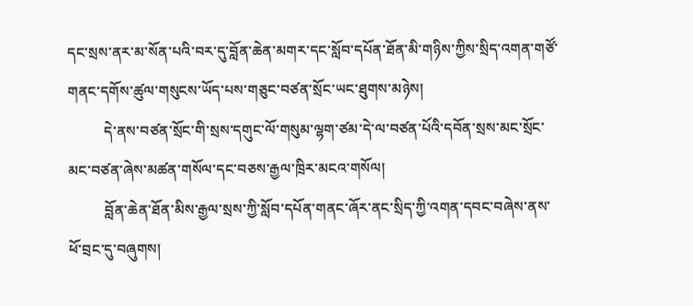དང་སྲས་ནར་མ་སོན་པའི་བར་དུ་བློན་ཆེན་མགར་དང་སློབ་དཔོན་ཐོན་མི་གཉིས་ཀྱིས་སྲིད་འགན་གཙོ་གནང་དགོས་ཚུལ་གསུངས་ཡོད་པས་གཅུང་བཙན་སྲོང་ཡང་ཐུགས་མཉེས།
          དེ་ནས་བཙན་སྲོང་གི་སྲས་དགུང་ལོ་གསུམ་ལྷག་ཙམ་དེ་ལ་བཙན་པོའི་དབོན་སྲས་མང་སྲོང་མང་བཙན་ཞེས་མཚན་གསོལ་དང་བཅས་རྒྱལ་ཁྲིར་མངའ་གསོལ།
          བློན་ཆེན་ཐོན་མིས་རྒྱལ་སྲས་ཀྱི་སློབ་དཔོན་གནང་ཞོར་ནང་སྲིད་ཀྱི་འགན་དབང་བཞེས་ནས་ཕོ་བྲང་དུ་བཞུགས།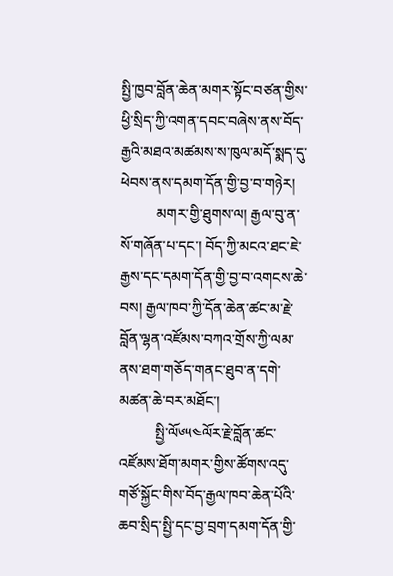སྤྱི་ཁྱབ་བློན་ཆེན་མགར་སྟོང་བཙན་གྱིས་ཕྱི་སྲིད་ཀྱི་འགན་དབང་བཞེས་ནས་བོད་རྒྱའི་མཐའ་མཚམས་ས་ཁུལ་མདོ་སྨད་དུ་ཕེབས་ནས་དམག་དོན་གྱི་བྱ་བ་གཉེར།
          མགར་གྱི་ཐུགས་ལ། རྒྱལ་བུ་ན་སོ་གཞོན་པ་དང་། བོད་ཀྱི་མངའ་ཐང་ཇེ་རྒྱས་དང་དམག་དོན་གྱི་བྱ་བ་འགངས་ཆེ་བས། རྒྱལ་ཁབ་ཀྱི་དོན་ཆེན་ཚང་མ་རྗེ་བློན་ལྷན་འཛོམས་བཀའ་གྲོས་ཀྱི་ལམ་ནས་ཐག་གཅོད་གནང་ཐུབ་ན་དགེ་མཚན་ཆེ་བར་མཐོང་།
          སྤྱི་ལོ༦༥༤ལོར་རྗེ་བློན་ཚང་འཛོམས་ཐོག་མགར་གྱིས་ཚོགས་འདུ་གཙོ་སྐྱོང་གིས་བོད་རྒྱལ་ཁབ་ཆེན་པོའི་ཆབ་སྲིད་སྤྱི་དང་བྱ་བྲག་དམག་དོན་གྱི་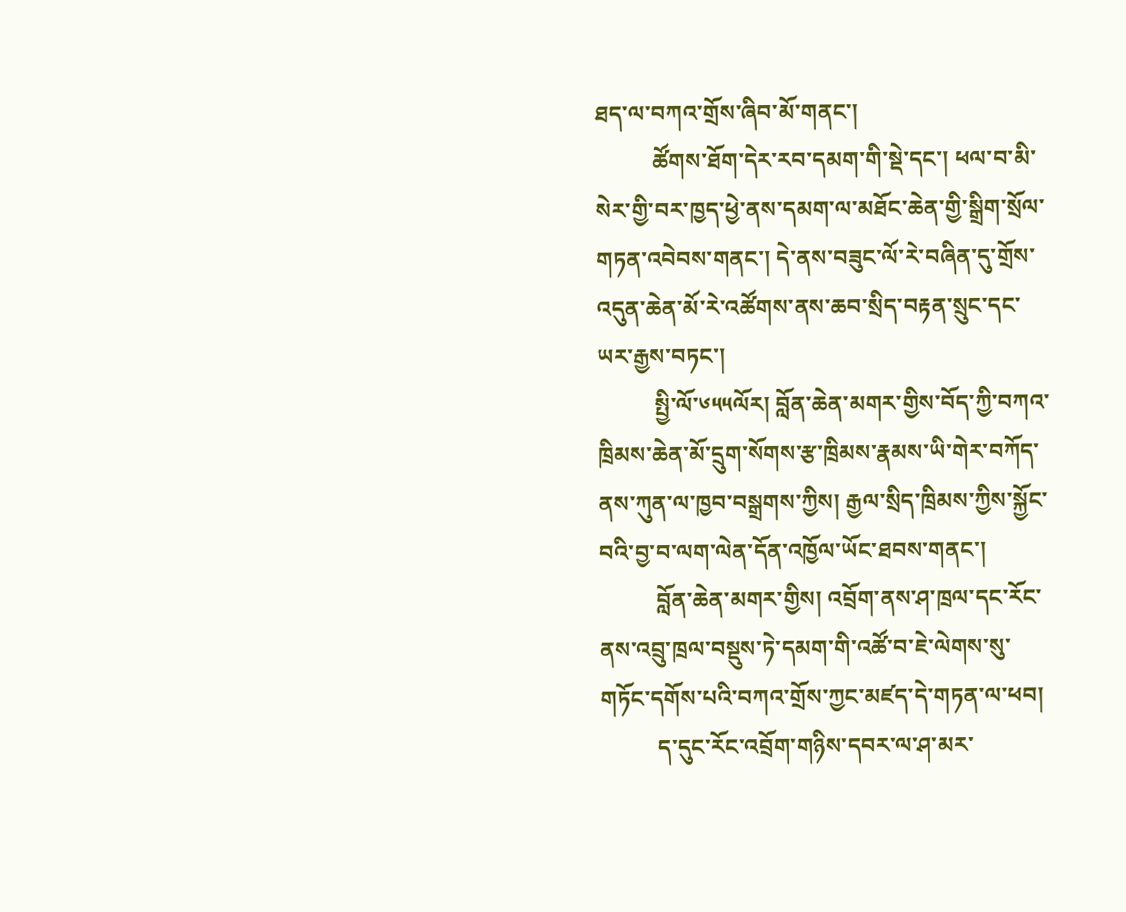ཐད་ལ་བཀའ་གྲོས་ཞིབ་མོ་གནང་།
          ཚོགས་ཐོག་དེར་རབ་དམག་གི་སྡེ་དང་། ཕལ་བ་མི་སེར་གྱི་བར་ཁྱད་ཕྱེ་ནས་དམག་ལ་མཐོང་ཆེན་གྱི་སྒྲིག་སྲོལ་གཏན་འབེབས་གནང་། དེ་ནས་བཟུང་ལོ་རེ་བཞིན་དུ་གྲོས་འདུན་ཆེན་མོ་རེ་འཚོགས་ནས་ཆབ་སྲིད་བརྟན་སྲུང་དང་ཡར་རྒྱས་བཏང་།
          སྤྱི་ལོ་༦༥༥ལོར། བློན་ཆེན་མགར་གྱིས་བོད་ཀྱི་བཀའ་ཁྲིམས་ཆེན་མོ་དྲུག་སོགས་རྩ་ཁྲིམས་རྣམས་ཡི་གེར་བཀོད་ནས་ཀུན་ལ་ཁྱབ་བསྒྲགས་ཀྱིས། རྒྱལ་སྲིད་ཁྲིམས་ཀྱིས་སྐྱོང་བའི་བྱ་བ་ལག་ལེན་དོན་འཁྱོལ་ཡོང་ཐབས་གནང་།
          བློན་ཆེན་མགར་གྱིས། འབྲོག་ནས་ཤ་ཁྲལ་དང་རོང་ནས་འབྲུ་ཁྲལ་བསྡུས་ཏེ་དམག་གི་འཚོ་བ་ཇེ་ལེགས་སུ་གཏོང་དགོས་པའི་བཀའ་གྲོས་ཀྱང་མཛད་དེ་གཏན་ལ་ཕབ།
          ད་དུང་རོང་འབྲོག་གཉིས་དབར་ལ་ཤ་མར་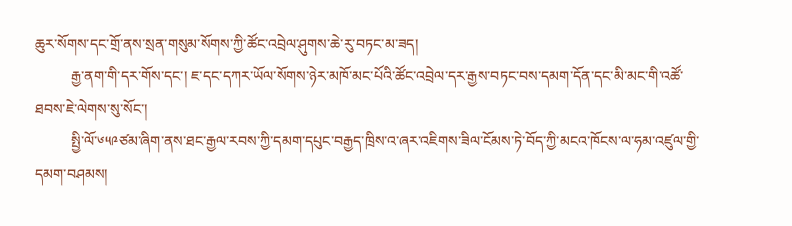ཆུར་སོགས་དང་གྲོ་ནས་སྲན་གསུམ་སོགས་ཀྱི་ཚོང་འབྲེལ་ཤུགས་ཆེ་རུ་བཏང་མ་ཟད།
          རྒྱ་ནག་གི་དར་གོས་དང་། ཇ་དང་དཀར་ཡོལ་སོགས་ཉེར་མཁོ་མང་པོའི་ཚོང་འབྲེལ་དར་རྒྱས་བཏང་བས་དམག་དོན་དང་མི་མང་གི་འཚོ་ཐབས་ཇེ་ལེགས་སུ་སོང་།
          སྤྱི་ལོ་༦༥༩ཙམ་ཞིག་ནས་ཐང་རྒྱལ་རབས་ཀྱི་དམག་དཔུང་བརྒྱད་ཁྲིས་འ་ཞར་འཇིགས་ཟིལ་ངོམས་ཏེ་བོད་ཀྱི་མངའ་ཁོངས་ལ་ཧམ་འཛུལ་གྱི་དམག་བཤམས།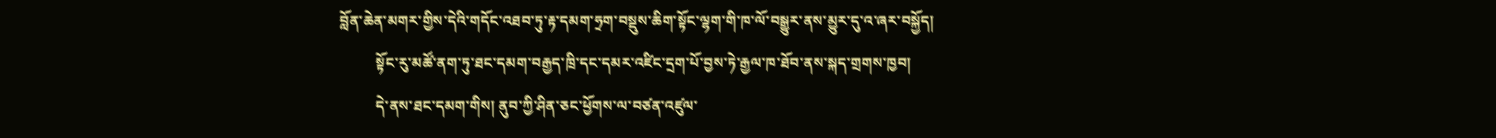བློན་ཆེན་མགར་གྱིས་དེའི་གདོང་འཐབ་ཏུ་རྟ་དམག་ཧྲག་བསྡུས་ཆིག་སྟོང་ལྷག་གི་ཁ་ལོ་བསྒྱུར་ནས་མྱུར་དུ་འ་ཞར་བསྐྱོད།
          སྟོང་རུ་མཚོ་ནག་ཏུ་ཐང་དམག་བརྒྱད་ཁྲི་དང་དམར་འཛིང་དྲག་པོ་བྱས་ཏེ་རྒྱལ་ཁ་ཐོབ་ནས་སྐད་གྲགས་ཁྱབ།
          དེ་ནས་ཐང་དམག་གིས། ནུབ་ཀྱི་ཤིན་ཅང་ཕྱོགས་ལ་བཙན་འཛུལ་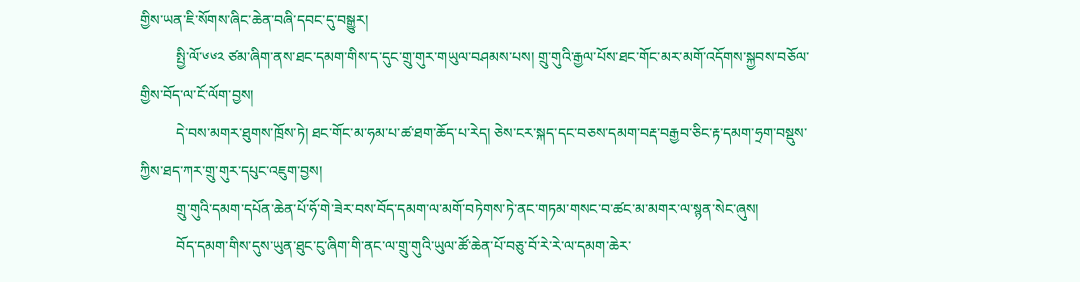གྱིས་ཡན་ཇི་སོགས་ཞིང་ཆེན་བཞི་དབང་དུ་བསྒྱུར།
          སྤྱི་ལོ་༦༦༢ ཙམ་ཞིག་ནས་ཐང་དམག་གིས་ད་དུང་གྲུ་གུར་གཡུལ་བཤམས་པས། གྲུ་གུའི་རྒྱལ་པོས་ཐང་གོང་མར་མགོ་འདོགས་སྐྱབས་བཅོལ་གྱིས་བོད་ལ་ངོ་ལོག་བྱས།
          དེ་བས་མགར་ཐུགས་ཁྲོས་ཏེ། ཐང་གོང་མ་ཧམ་པ་ཚ་ཐག་ཆོད་པ་རེད། ཅེས་ངར་སྐད་དང་བཅས་དམག་བརྡ་བརྒྱབ་ཅིང་རྟ་དམག་ཧྲག་བསྡུས་ཀྱིས་ཐད་ཀར་གྲུ་གུར་དཔུང་འཇུག་བྱས།
          གྲུ་གུའི་དམག་དཔོན་ཆེན་པོ་ཧོ་གེ་ཟེར་བས་བོད་དམག་ལ་མགོ་བཏེགས་ཏེ་ནང་གཏམ་གསང་བ་ཚང་མ་མགར་ལ་སྙན་སེང་ཞུས།
          བོད་དམག་གིས་དུས་ཡུན་ཐུང་ངུ་ཞིག་གི་ནང་ལ་གྲུ་གུའི་ཡུལ་ཚོ་ཆེན་པོ་བཅུ་བོ་རེ་རེ་ལ་དམག་ཆེར་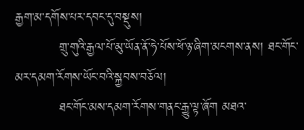རྒྱག་མ་དགོས་པར་དབང་དུ་བསྡུས།
          གྲུ་གུའི་རྒྱལ་པོ་མུ་ཡོན་ནོ་ཧེ་པོས་ཕོ་ཉ་ཞིག་མངགས་ནས། ཐང་གོང་མར་དམག་རོགས་ཡོང་བའི་སྐྱབས་བཅོལ།
          ཐང་གོང་མས་དམག་རོགས་གནང་རྒྱུ་ལྟ་ཞོག མཐའ་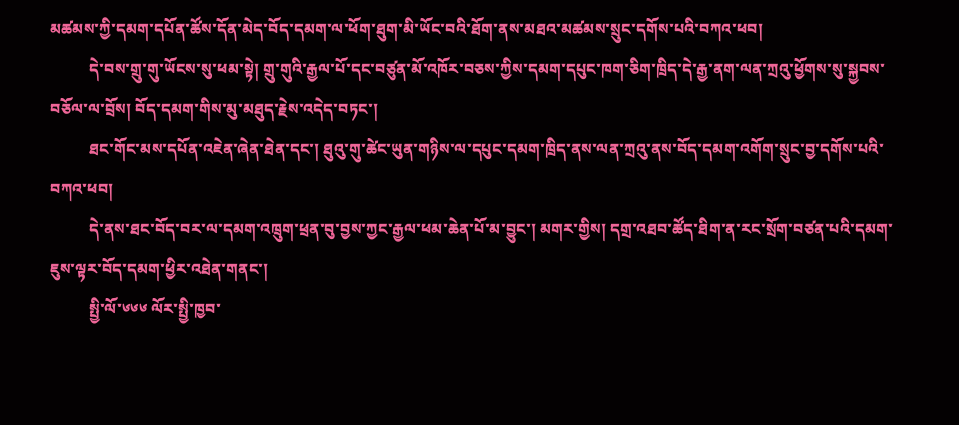མཚམས་ཀྱི་དམག་དཔོན་ཚོས་དོན་མེད་བོད་དམག་ལ་ཕོག་ཐུག་མི་ཡོང་བའི་ཐོག་ནས་མཐའ་མཚམས་སྲུང་དགོས་པའི་བཀའ་ཕབ།
          དེ་བས་གྲུ་གུ་ཡོངས་སུ་ཕམ་སྟེ། གྲུ་གུའི་རྒྱལ་པོ་དང་བཙུན་མོ་འཁོར་བཅས་ཀྱིས་དམག་དཔུང་ཁག་ཅིག་ཁྲིད་དེ་རྒྱ་ནག་ལན་ཀྲའུ་ཕྱོགས་སུ་སྐྱབས་བཅོལ་ལ་བྲོས། བོད་དམག་གིས་མུ་མཐུད་རྗེས་འདེད་བཏང་།
          ཐང་གོང་མས་དཔོན་འཇེན་ཞེན་ཐེན་དང་། ཐུའུ་གུ་ཚེང་ཡུན་གཉིས་ལ་དཔུང་དམག་ཁྲིད་ནས་ལན་ཀྲའུ་ནས་བོད་དམག་འགོག་སྲུང་བྱ་དགོས་པའི་བཀའ་ཕབ།
          དེ་ནས་ཐང་བོད་བར་ལ་དམག་འཁྲུག་ཕྲན་བུ་བྱས་ཀྱང་རྒྱལ་ཕམ་ཆེན་པོ་མ་བྱུང་། མགར་གྱིས། དགྲ་འཐབ་ཚོད་ཐིག་ན་རང་སྲོག་བཙན་པའི་དམག་ཇུས་ལྟར་བོད་དམག་ཕྱིར་འཐེན་གནང་།
          སྤྱི་ལོ་༦༦༦ ལོར་སྤྱི་ཁྱབ་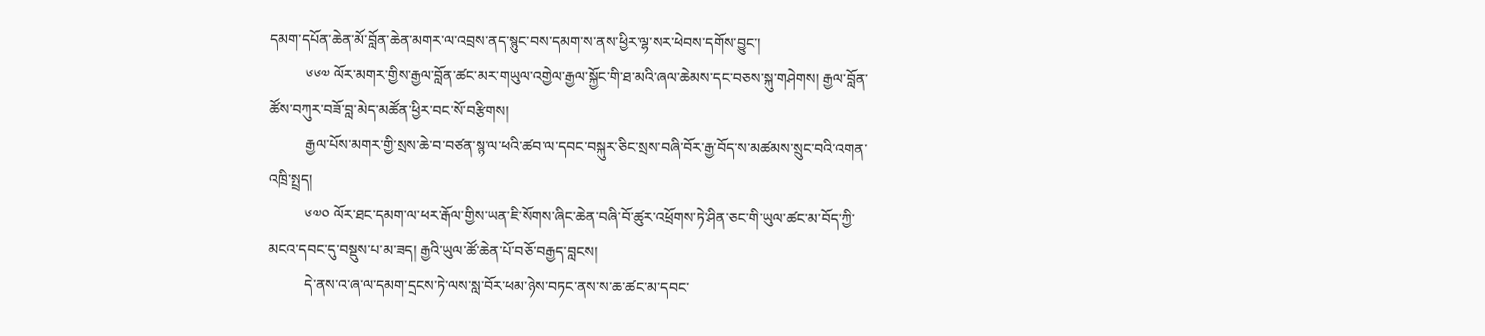དམག་དཔོན་ཆེན་མོ་བློན་ཆེན་མགར་ལ་འབྲས་ནད་སྙུང་བས་དམག་ས་ནས་ཕྱིར་ལྷ་སར་ཕེབས་དགོས་བྱུང་།
          ༦༦༧ ལོར་མགར་གྱིས་རྒྱལ་བློན་ཚང་མར་གཡུལ་འགྱེལ་རྒྱལ་སྐྱོང་གི་ཐ་མའི་ཞལ་ཆེམས་དང་བཅས་སྐུ་གཤེགས། རྒྱལ་བློན་ཚོས་བཀུར་བཟོ་བླ་མེད་མཚོན་ཕྱིར་བང་སོ་བརྩིགས།
          རྒྱལ་པོས་མགར་གྱི་སྲས་ཆེ་བ་བཙན་སྙ་ལ་ཕའི་ཚབ་ལ་དབང་བསྐུར་ཅིང་སྲས་བཞི་བོར་རྒྱ་བོད་ས་མཚམས་སྲུང་བའི་འགན་འཁྲི་སྤྲད།
          ༦༧༠ ལོར་ཐང་དམག་ལ་ཕར་རྒོལ་གྱིས་ཡན་ཇི་སོགས་ཞིང་ཆེན་བཞི་བོ་ཚུར་འཕྲོགས་ཏེ་ཤིན་ཅང་གི་ཡུལ་ཚང་མ་བོད་ཀྱི་མངའ་དབང་དུ་བསྡུས་པ་མ་ཟད། རྒྱའི་ཡུལ་ཚོ་ཆེན་པོ་བཅོ་བརྒྱད་བླངས།
          དེ་ནས་འ་ཞ་ལ་དམག་དྲངས་ཏེ་ལས་སླ་བོར་ཕམ་ཉེས་བཏང་ནས་ས་ཆ་ཚང་མ་དབང་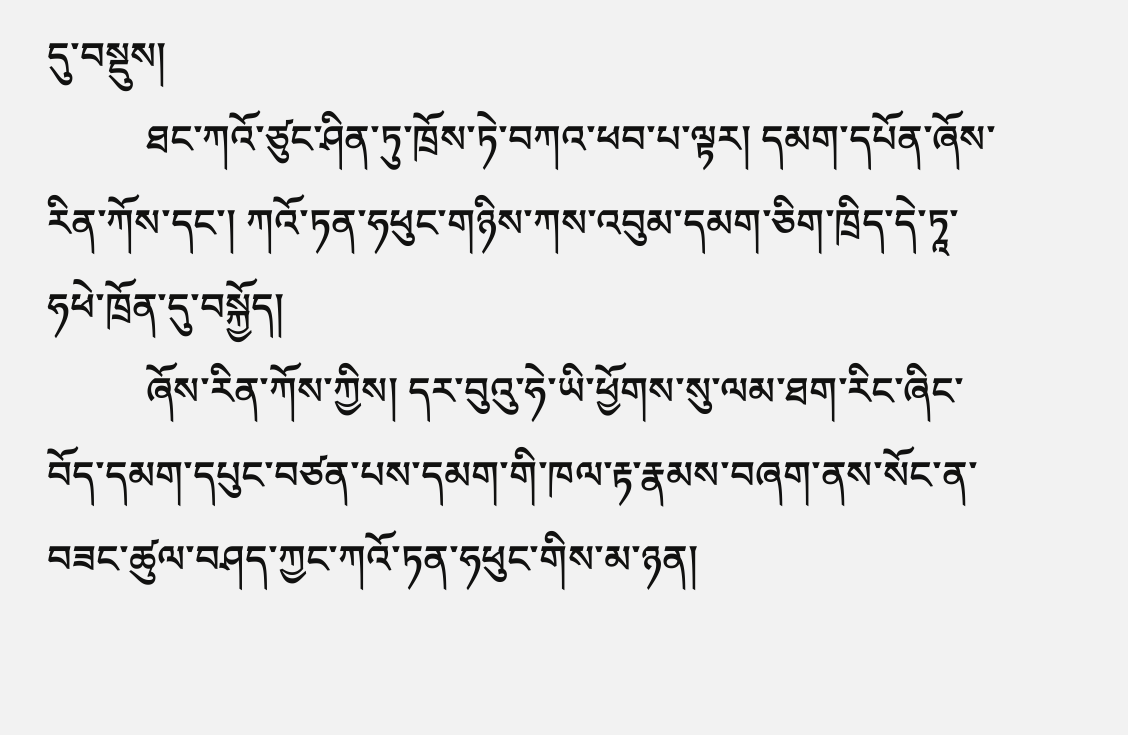དུ་བསྡུས།
          ཐང་ཀའོ་ཙུང་ཤིན་ཏུ་ཁྲོས་ཏེ་བཀའ་ཕབ་པ་ལྟར། དམག་དཔོན་ཞོས་རིན་ཀོས་དང་། ཀའོ་ཏན་ཧཕུང་གཉིས་ཀས་འབུམ་དམག་ཅིག་ཁྲིད་དེ་ཏཱ་ཧཕེ་ཁྲོན་དུ་བསྐྱོད།
          ཞོས་རིན་ཀོས་ཀྱིས། དར་བུའུ་ཧེ་ཡི་ཕྱོགས་སུ་ལམ་ཐག་རིང་ཞིང་བོད་དམག་དཔུང་བཙན་པས་དམག་གི་ཁལ་རྟ་རྣམས་བཞག་ནས་སོང་ན་བཟང་ཚུལ་བཤད་ཀྱང་ཀའོ་ཏན་ཧཕུང་གིས་མ་ཉན།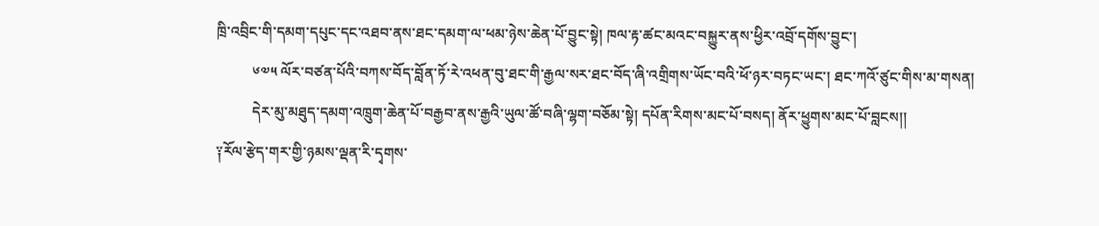ཁྲི་འབྲིང་གི་དམག་དཔུང་དང་འཐབ་ནས་ཐང་དམག་ལ་ཕམ་ཉེས་ཆེན་པོ་བྱུང་སྟེ། ཁལ་རྟ་ཚང་མའང་བསྐྱུར་ནས་ཕྱིར་འབྲོ་དགོས་བྱུང་།
          ༦༧༥ ལོར་བཙན་པོའི་བཀས་བོད་བློན་ཏོ་རེ་འཕན་བུ་ཐང་གི་རྒྱལ་སར་ཐང་བོད་ཞི་འགྲིགས་ཡོང་བའི་ཕོ་ཉར་བཏང་ཡང་། ཐང་ཀའོ་ཙུང་གིས་མ་གསན།
          དེར་མུ་མཐུད་དམག་འཁྲུག་ཆེན་པོ་བརྒྱབ་ནས་རྒྱའི་ཡུལ་ཚོ་བཞི་ལྷག་བཅོམ་སྟེ། དཔོན་རིགས་མང་པོ་བསད། ནོར་ཕྱུགས་མང་པོ་བླངས།།
༑རོལ་རྩེད་གར་གྱི་ཉམས་ལྡན་རི་དྭགས་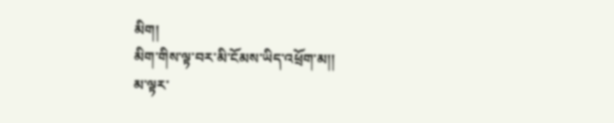མིག།
མིག་གིས་ལྟ་བར་མི་ངོམས་ཡིད་འཕྲོག་མ།།
མ་ལྟར་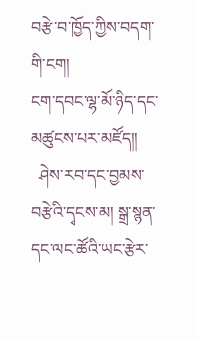བརྩེ་བ་ཁྱོད་ཀྱིས་བདག་གི་ངག།
ངག་དབང་ལྷ་མོ་ཉིད་དང་མཚུངས་པར་མཛོད།།
  ཤེས་རབ་དང་བྱམས་བརྩེའི་དྭངས་མ། སྒྲ་སྙན་དང་ལང་ཚོའི་ཡང་རྩེར་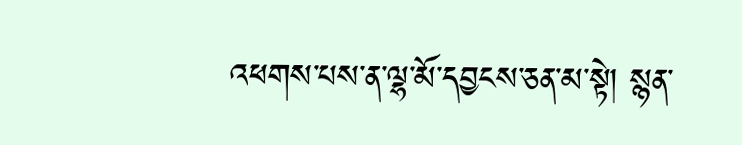འཕགས་པས་ན་ལྷ་མོ་དབྱངས་ཅན་མ་སྟེ། སྙན་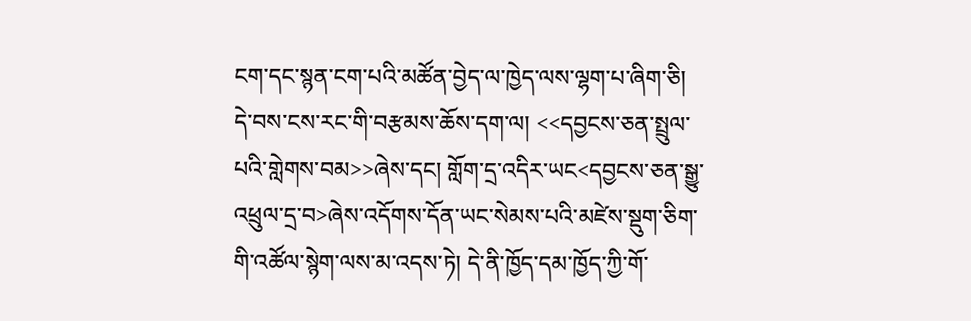ངག་དང་སྙན་ངག་པའི་མཚོན་བྱེད་ལ་ཁྱེད་ལས་ལྷག་པ་ཞིག་ཅི། དེ་བས་ངས་རང་གི་བརྩམས་ཆོས་དག་ལ། <<དབྱངས་ཅན་སྤྲུལ་པའི་གླེགས་བམ>>ཞེས་དང། གློག་དྲ་འདིར་ཡང<དབྱངས་ཅན་སྒྱུ་འཕྲུལ་དྲ་བ>ཞེས་འདོགས་དོན་ཡང་སེམས་པའི་མཛེས་སྡུག་ཅིག་གི་འཚོལ་སྙེག་ལས་མ་འདས་ཏེ། དེ་ནི་ཁྱོད་དམ་ཁྱོད་ཀྱི་གོ་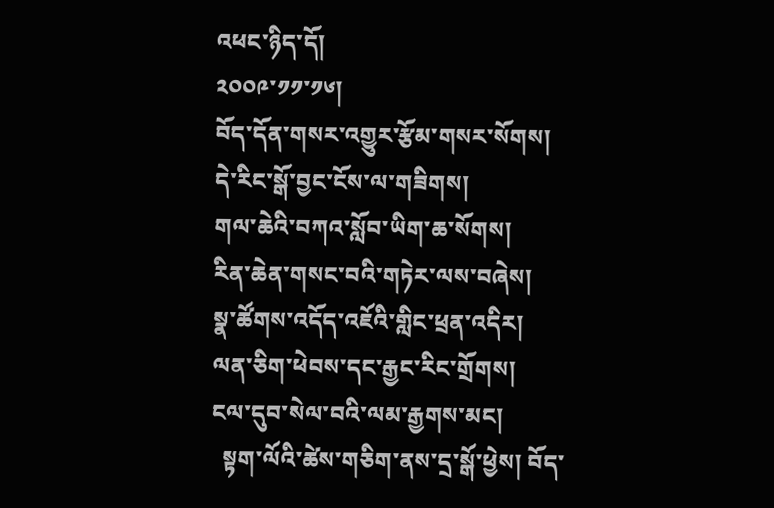འཕང་ཉིད་དོ།
༢༠༠༩་༡༡་༡༦།
བོད་དོན་གསར་འགྱུར་རྩོམ་གསར་སོགས།
དེ་རིང་སྒོ་བྱང་ངོས་ལ་གཟིགས།
གལ་ཆེའི་བཀའ་སློབ་ཡིག་ཆ་སོགས།
རིན་ཆེན་གསང་བའི་གཏེར་ལས་བཞེས།
སྣ་ཚོགས་འདོད་འཇོའི་གླིང་ཕྲན་འདིར།
ལན་ཅིག་ཕེབས་དང་རྒྱང་རིང་གྲོགས།
ངལ་དུབ་སེལ་བའི་ལམ་རྒྱགས་མང།
  སྟག་ལོའི་ཚེས་གཅིག་ནས་དྲ་སྒོ་ཕྱེས། བོད་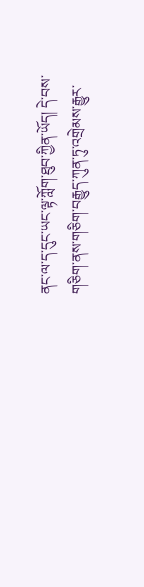ནང་ལ་ད་དུང་ཡང་ལྟ་ཀློག་ཐུབ་ཀྱིན་ཡོད། དེ་བས་གཅིག་ནས་གཅིག་བརྒྱུད་ཀུན་ཏུ་འགྲེམས་རྒྱུར་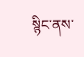སྙིང་ནས་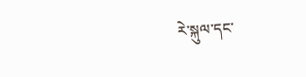རེ་སྐུལ་དང་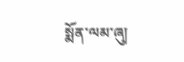སྨོན་ལམ་ཞུ།